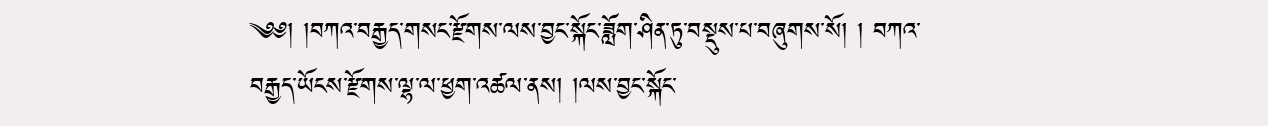༄༅། །བཀའ་བརྒྱད་གསང་རྫོགས་ལས་བྱང་སྐོང་ཟློག་ཤིན་ཏུ་བསྡུས་པ་བཞུགས་སོ། ། བཀའ་བརྒྱད་ཡོངས་རྫོགས་ལྷ་ལ་ཕྱག་འཚལ་ནས། །ལས་བྱང་སྐོང་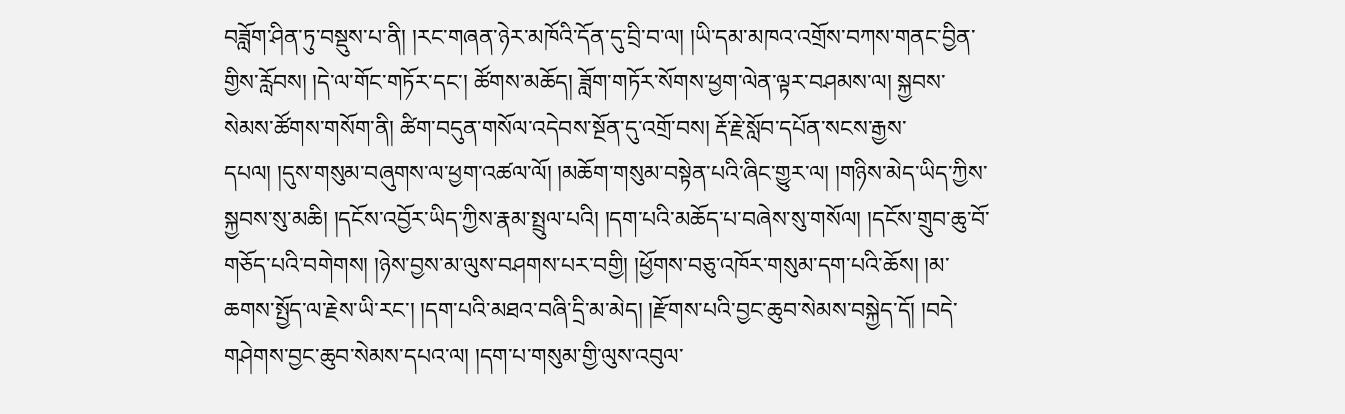བཟློག་ཤིན་ཏུ་བསྡུས་པ་ནི། །རང་གཞན་ཉེར་མཁོའི་དོན་དུ་བྲི་བ་ལ། །ཡི་དམ་མཁའ་འགྲོས་བཀས་གནང་བྱིན་གྱིས་རློབས། །དེ་ལ་གོང་གཏོར་དང་། ཚོགས་མཆོད། ཟློག་གཏོར་སོགས་ཕྱག་ལེན་ལྟར་བཤམས་ལ། སྐྱབས་སེམས་ཚོགས་གསོག་ནི། ཚིག་བདུན་གསོལ་འདེབས་སྔོན་དུ་འགྲོ་བས། རྡོ་རྗེ་སློབ་དཔོན་སངས་རྒྱས་དཔལ། །དུས་གསུམ་བཞུགས་ལ་ཕྱག་འཚལ་ལོ། །མཆོག་གསུམ་བསྟེན་པའི་ཞིང་གྱུར་ལ། །གཉིས་མེད་ཡིད་ཀྱིས་སྐྱབས་སུ་མཆི། །དངོས་འབྱོར་ཡིད་ཀྱིས་རྣམ་སྤྲུལ་པའི། །དག་པའི་མཆོད་པ་བཞེས་སུ་གསོལ། །དངོས་གྲུབ་ཆུ་བོ་གཅོད་པའི་བགེགས། །ཉེས་བྱས་མ་ལུས་བཤགས་པར་བགྱི། །ཕྱོགས་བཅུ་འཁོར་གསུམ་དག་པའི་ཆོས། །མ་ཆགས་སྤྱོད་ལ་རྗེས་ཡི་རང་། །དག་པའི་མཐའ་བཞི་དྲི་མ་མེད། །རྫོགས་པའི་བྱང་ཆུབ་སེམས་བསྐྱེད་དོ། །བདེ་གཤེགས་བྱང་ཆུབ་སེམས་དཔའ་ལ། །དག་པ་གསུམ་གྱི་ལུས་འབུལ་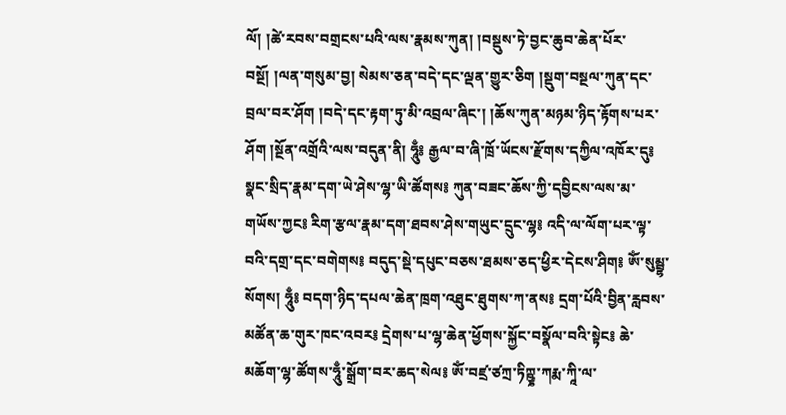ལོ། །ཚེ་རབས་བགྲངས་པའི་ལས་རྣམས་ཀུན། །བསྡུས་ཏེ་བྱང་ཆུབ་ཆེན་པོར་བསྔོ། །ལན་གསུམ་བྱ། སེམས་ཅན་བདེ་དང་ལྡན་གྱུར་ཅིག །སྡུག་བསྔལ་ཀུན་དང་བྲལ་བར་ཤོག །བདེ་དང་རྟག་ཏུ་མི་འབྲལ་ཞིང་། །ཆོས་ཀུན་མཉམ་ཉིད་རྟོགས་པར་ཤོག །སྔོན་འགྲོའི་ལས་བདུན་ནི། ཧཱུྃ༔ རྒྱལ་བ་ཞི་ཁྲོ་ཡོངས་རྫོགས་དཀྱིལ་འཁོར་དུ༔ སྣང་སྲིད་རྣམ་དག་ཡེ་ཤེས་ལྷ་ཡི་ཚོགས༔ ཀུན་བཟང་ཆོས་ཀྱི་དབྱིངས་ལས་མ་གཡོས་ཀྱང༔ རིག་རྩལ་རྣམ་དག་ཐབས་ཤེས་གཡུང་དྲུང་ལྷ༔ འདི་ལ་ལོག་པར་ལྟ་བའི་དགྲ་དང་བགེགས༔ བདུད་སྡེ་དཔུང་བཅས་ཐམས་ཅད་ཕྱིར་དེངས་ཤིག༔ ཨོཾ་སུམྦྷ་སོགས། ཧཱུྃ༔ བདག་ཉིད་དཔལ་ཆེན་ཁྲག་འཐུང་ཐུགས་ཀ་ནས༔ དྲག་པོའི་བྱིན་རླབས་མཚོན་ཆ་གུར་ཁང་འབར༔ དྲེགས་པ་ལྷ་ཆེན་ཕྱོགས་སྐྱོང་བསྣོལ་བའི་སྟེང༔ ཆེ་མཆོག་ལྷ་ཚོགས་ཧཱུྃ་སྒྲོག་བར་ཆད་སེལ༔ ཨོཾ་བཛྲ་ཙཀྲ་ཏིཀྵྞ་ཀརྨ་ཀཱི་ལ་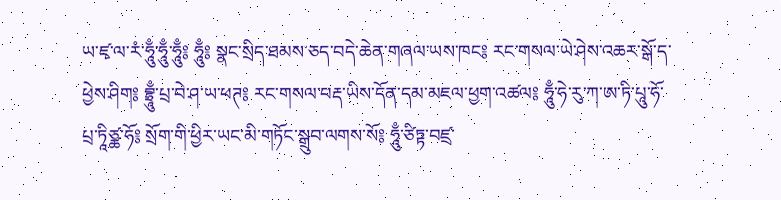ཡ་ཛྭ་ལ་རཾ་ཧཱུྃ་ཧཱུྃ་ཧཱུྃ༔ ཧཱུྃ༔ སྣང་སྲིད་ཐམས་ཅད་བདེ་ཆེན་གཞལ་ཡས་ཁང༔ རང་གསལ་ཡེ་ཤེས་འཆར་སྒོ་ད་ཕྱེས་ཤིག༔ བྷྲཱུྃ་པྲ་བེ་ཤ་ཡ་ཕཊ༔ རང་གསལ་བརྡ་ཡིས་དོན་དམ་མཇལ་ཕྱག་འཚལ༔ ཧཱུྃ་ཧེ་རུ་ཀ་ཨ་ཏི་པཱུ་ཧོ་པྲ་ཏཱིཙྪ་ཧོ༔ སྲོག་གི་ཕྱིར་ཡང་མི་གཏོང་སྒྲུབ་ལགས་སོ༔ ཧཱུྃ་ཙིཏྟ་བཛྲ་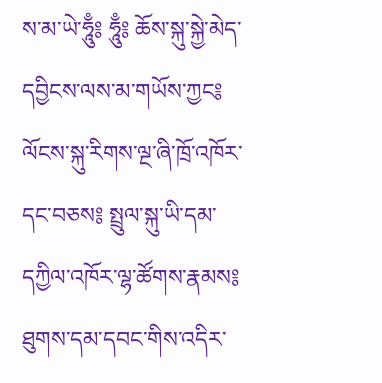ས་མ་ཡེ་ཧཱུྃ༔ ཧཱུྃ༔ ཆོས་སྐུ་སྐྱེ་མེད་དབྱིངས་ལས་མ་གཡོས་ཀྱང༔ ལོངས་སྐུ་རིགས་ལྔ་ཞི་ཁྲོ་འཁོར་དང་བཅས༔ སྤྲུལ་སྐུ་ཡི་དམ་དཀྱིལ་འཁོར་ལྷ་ཚོགས་རྣམས༔ ཐུགས་དམ་དབང་གིས་འདིར་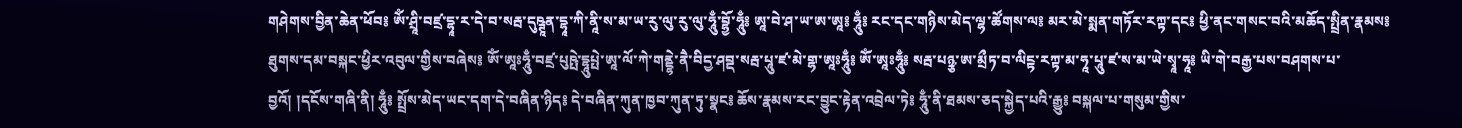གཤེགས་བྱིན་ཆེན་ཕོབ༔ ཨོཾ་ཤྲཱི་བཛྲ་དྷཱ་ར་དེ་བ་སརྦ་དུཥྚཱན་དྷཱ་ཀི་ནཱི་ས་མ་ཡ་རུ་ལུ་རུ་ལུ་ཧཱུྃ་བྷྱོ་ཧཱུྃ༔ ཨཱ་བེ་ཤ་ཡ་ཨ་ཨཱ༔ ཧཱུྃ༔ རང་དང་གཉིས་མེད་ལྷ་ཚོགས་ལ༔ མར་མེ་སྨན་གཏོར་རཀྟ་དང༔ ཕྱི་ནང་གསང་བའི་མཆོད་སྤྲིན་རྣམས༔ ཐུགས་དམ་བསྐང་ཕྱིར་འབུལ་གྱིས་བཞེས༔ ཨོཾ་ཨཱཿཧཱུྃ་བཛྲ་པུཥྤེ་དྷཱུཔྤེ་ཨཱ་ལོ་ཀེ་གནྡྷེ་ནཻ་བིདྱ་ཤབྡ་སརྦ་པཱུ་ཛ་མེ་གྷ་ཨཱཿཧཱུྃ༔ ཨོཾ་ཨཱཿཧཱུྃ༔ སརྦ་པཉྩ་ཨ་མྲྀཏ་བ་ལིངྟ་རཀྟ་མ་ཧཱ་པཱུ་ཛ་ས་མ་ཡེ་སྭཱ་ཧཱ༔ ཡི་གེ་བརྒྱ་པས་བཤགས་པ་བྱའོ། །དངོས་གཞི་ནི། ཧཱུྃ༔ སྤྲོས་མེད་ཡང་དག་དེ་བཞིན་ཉིད༔ དེ་བཞིན་ཀུན་ཁྱབ་ཀུན་ཏུ་སྣང༔ ཆོས་རྣམས་རང་བྱུང་རྟེན་འབྲེལ་ཏེ༔ ཧཱུྃ་ནི་ཐམས་ཅད་སྐྱེད་པའི་རྒྱུ༔ བསྐལ་པ་གསུམ་གྱིས་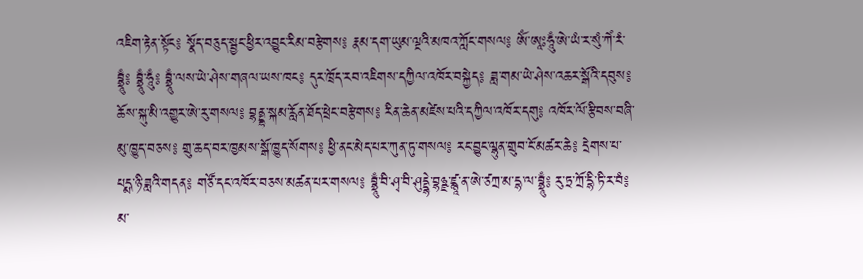འཇིག་རྟེན་སྟོང༔ སྣོད་བཅུད་སྦྱང་ཕྱིར་འབྱུང་རིམ་བརྩེགས༔ རྣམ་དག་ཡུམ་ལྔའི་མཁའ་ཀློང་གསལ༔ ཨོཾ་ཨཱཿཧཱུྃ་ཨེ་ཡཾ་ར་སུཾ་ཀེཾ་རཾ་བྷྲཱུྃ༔ བྷྲཱུྃ་ཧཱུྃ༔ བྷྲཱུྃ་ལས་ཡེ་ཤེས་གཞལ་ཡས་ཁང༔ དུར་ཁྲོད་རབ་འཇིགས་དཀྱིལ་འཁོར་བསྐྱེད༔ ཟླ་གམ་ཡེ་ཤེས་འཆར་སྒོའི་དབུས༔ ཆོས་སྐུ་མི་འགྱུར་ཨེ་རུ་གསལ༔ བྷནྡྷ་སྐམ་རློན་ཐོད་ཕྲེང་བརྩེགས༔ རིན་ཆེན་མཛེས་པའི་དཀྱིལ་འཁོར་དགུ༔ འཁོར་ལོ་རྩིབས་བཞི་མུ་ཁྱུད་བཅས༔ གྲུ་ཆད་བར་ཁྱམས་སྒོ་ཁྱུད་སོགས༔ ཕྱི་ནང་མེད་པར་ཀུན་ཏུ་གསལ༔ རང་བྱུང་ལྷུན་གྲུབ་ངོ་མཚར་ཆེ༔ དྲེགས་པ་པདྨ་ཉི་ཟླའི་གདན༔ གཙོ་དང་འཁོར་བཅས་མཚན་པར་གསལ༔ བྷྲཱུྃ་བི་ཤྭ་བི་ཤུདྡྷེ་བྷཉྫ་ཛྙཱ་ན་ཨེ་ཙཀྲ་མ་དྷ་ལ་བྷྲཱུྃ༔ རུ་ཏྲ་ཀྲོ་དྷི་ཏི་ར་བཾ༔ མ་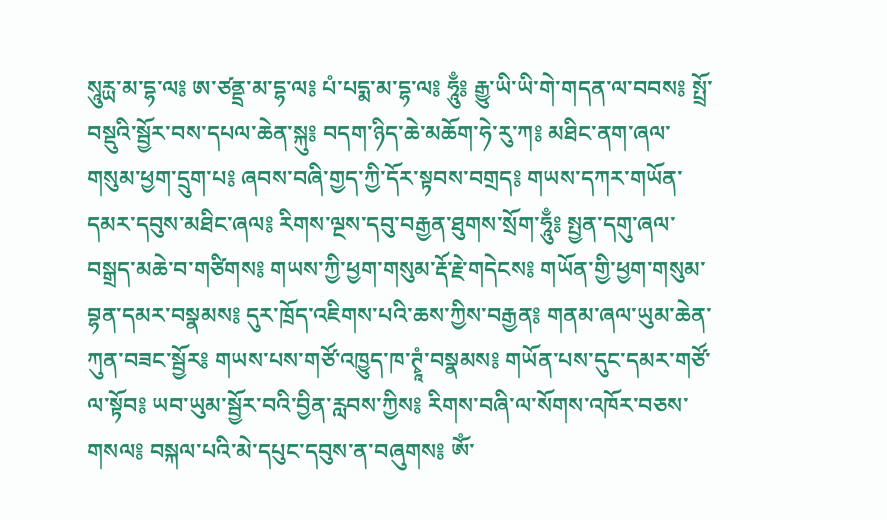སཱུརྻ་མ་དྷ་ལ༔ ཨ་ཙནྡྲ་མ་དྷ་ལ༔ པཾ་པདྨ་མ་དྷ་ལ༔ ཧཱུྃ༔ རྒྱུ་ཡི་ཡི་གེ་གདན་ལ་བབས༔ སྤྲོ་བསྡུའི་སྦྱོར་བས་དཔལ་ཆེན་སྐུ༔ བདག་ཉིད་ཆེ་མཆོག་ཧེ་རུ་ཀ༔ མཐིང་ནག་ཞལ་གསུམ་ཕྱག་དྲུག་པ༔ ཞབས་བཞི་གྱད་ཀྱི་དོར་སྟབས་བགྲད༔ གཡས་དཀར་གཡོན་དམར་དབུས་མཐིང་ཞལ༔ རིགས་ལྔས་དབུ་བརྒྱན་ཐུགས་སྲོག་ཧཱུྃ༔ སྤྱན་དགུ་ཞལ་བསྒྲད་མཆེ་བ་གཙིགས༔ གཡས་ཀྱི་ཕྱག་གསུམ་རྡོ་རྗེ་གདེངས༔ གཡོན་གྱི་ཕྱག་གསུམ་བྷན་དམར་བསྣམས༔ དུར་ཁྲོད་འཇིགས་པའི་ཆས་ཀྱིས་བརྒྱན༔ གནམ་ཞལ་ཡུམ་ཆེན་ཀུན་བཟང་སྦྱོར༔ གཡས་པས་གཙོ་འཁྱུད་ཁ་ཊྭཱཾ་བསྣམས༔ གཡོན་པས་དུང་དམར་གཙོ་ལ་སྟོབ༔ ཡབ་ཡུམ་སྦྱོར་བའི་བྱིན་རླབས་ཀྱིས༔ རིགས་བཞི་ལ་སོགས་འཁོར་བཅས་གསལ༔ བསྐལ་པའི་མེ་དཔུང་དབུས་ན་བཞུགས༔ ཨོཾ་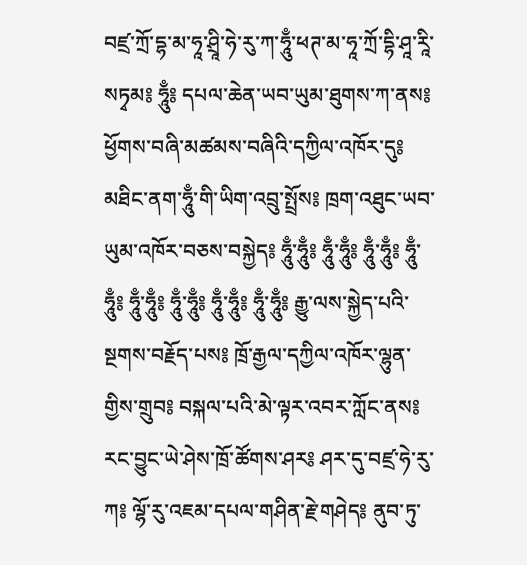བཛྲ་ཀྲོ་དྷ་མ་ཧཱ་ཤྲཱི་ཧེ་རུ་ཀ་ཧཱུྃ་ཕཊ་མ་ཧཱ་ཀྲོ་དྷི་ཤཱ་རཱི་སཏྭམ༔ ཧཱུྃ༔ དཔལ་ཆེན་ཡབ་ཡུམ་ཐུགས་ཀ་ནས༔ ཕྱོགས་བཞི་མཚམས་བཞིའི་དཀྱིལ་འཁོར་དུ༔ མཐིང་ནག་ཧཱུྃ་གི་ཡིག་འབྲུ་སྤྲོས༔ ཁྲག་འཐུང་ཡབ་ཡུམ་འཁོར་བཅས་བསྐྱེད༔ ཧཱུྃ་ཧཱུྃ༔ ཧཱུྃ་ཧཱུྃ༔ ཧཱུྃ་ཧཱུྃ༔ ཧཱུྃ་ཧཱུྃ༔ ཧཱུྃ་ཧཱུྃ༔ ཧཱུྃ་ཧཱུྃ༔ ཧཱུྃ་ཧཱུྃ༔ ཧཱུྃ་ཧཱུྃ༔ རྒྱུ་ལས་སྐྱེད་པའི་སྔགས་བརྗོད་པས༔ ཁྲོ་རྒྱལ་དཀྱིལ་འཁོར་ལྷུན་གྱིས་གྲུབ༔ བསྐལ་པའི་མེ་ལྟར་འབར་ཀློང་ནས༔ རང་བྱུང་ཡེ་ཤེས་ཁྲོ་ཚོགས་ཤར༔ ཤར་དུ་བཛྲ་ཧེ་རུ་ཀ༔ ལྷོ་རུ་འཇམ་དཔལ་གཤིན་རྗེ་གཤེད༔ ནུབ་ཏུ་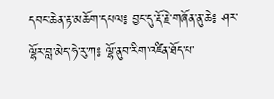དབང་ཆེན་རྟ་མཆོག་དཔལ༔ བྱང་དུ་རྡོ་རྗེ་གཞོན་ནུ་ཆེ༔ ཤར་ལྷོར་བླ་མེད་ཧེ་རུ་ཀ༔ ལྷོ་ནུབ་རིག་འཛིན་ཐོད་པ་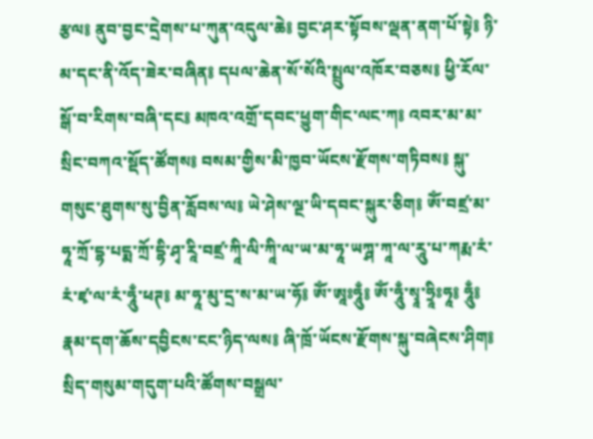རྩལ༔ ནུབ་བྱང་དྲེགས་པ་ཀུན་འདུལ་ཆེ༔ བྱང་ཤར་སྟོབས་ལྡན་ནག་པོ་སྟེ༔ ཉི་མ་དང་ནི་འོད་ཟེར་བཞིན༔ དཔལ་ཆེན་སོ་སོའི་སྤྲུལ་འཁོར་བཅས༔ ཕྱི་རོལ་སྒོ་བ་རིགས་བཞི་དང༔ མཁའ་འགྲོ་དབང་ཕྱུག་གིང་ལང་ཀ༔ འབར་མ་མ་སྲིང་བཀའ་སྡོད་ཚོགས༔ བསམ་གྱིས་མི་ཁྱབ་ཡོངས་རྫོགས་གཏིབས༔ སྐུ་གསུང་ཐུགས་སུ་བྱིན་རློབས་ལ༔ ཡེ་ཤེས་ལྔ་ཡི་དབང་སྐུར་ཅིག༔ ཨོཾ་བཛྲ་མ་ཧཱ་ཀྲོ་དྷ་པདྨ་ཀྲོ་དྷི་ཤྭ་རཱི་བཛྲ་ཀཱི་ལི་ཀཱི་ལ་ཡ་མ་ཧཱ་ཡཀྴ་ཀཱ་ལ་རཱུ་པ་ཀརྨ་རཾ་རཾ་ཛྭ་ལ་རཾ་ཧཱུྃ་ཕཊ༔ མ་ཧཱ་མུ་དྲ་ས་མ་ཡ་ཧོ༔ ཨོཾ་ཨཱཿཧཱུྃ༔ ཨོཾ་ཧཱུྃ་སྭཱ་ཧྲཱིཿཧཱ༔ ཧཱུྃ༔ རྣམ་དག་ཆོས་དབྱིངས་ངང་ཉིད་ལས༔ ཞི་ཁྲོ་ཡོངས་རྫོགས་སྐུ་བཞེངས་ཤིག༔ སྲིད་གསུམ་གདུག་པའི་ཚོགས་བསྒྲལ་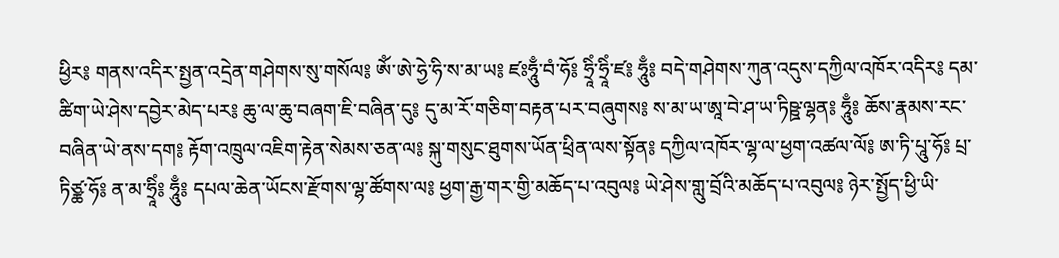ཕྱིར༔ གནས་འདིར་སྤྱན་འདྲེན་གཤེགས་སུ་གསོལ༔ ཨོཾ་ཨེ་ཧྱེ་ཧི་ས་མ་ཡ༔ ཛཿཧཱུྃ་བཾ་ཧོ༔ ཧྲཱིཾ་ཧྲཱིཾ་ཛ༔ ཧཱུྃ༔ བདེ་གཤེགས་ཀུན་འདུས་དཀྱིལ་འཁོར་འདིར༔ དམ་ཚིག་ཡེ་ཤེས་དབྱེར་མེད་པར༔ ཆུ་ལ་ཆུ་བཞག་ཇི་བཞིན་དུ༔ དུ་མ་རོ་གཅིག་བརྟན་པར་བཞུགས༔ ས་མ་ཡ་ཨཱ་བེ་ཤ་ཡ་ཏིཥྛ་ལྷན༔ ཧཱུྃ༔ ཆོས་རྣམས་རང་བཞིན་ཡེ་ནས་དག༔ རྟོག་འཁྲུལ་འཇིག་རྟེན་སེམས་ཅན་ལ༔ སྐུ་གསུང་ཐུགས་ཡོན་ཕྲིན་ལས་སྟོན༔ དཀྱིལ་འཁོར་ལྷ་ལ་ཕྱག་འཚལ་ལོ༔ ཨ་ཏི་པཱུ་ཧོ༔ པྲ་ཏིཙྪ་ཧོ༔ ན་མ་ཧྲཱིཾ༔ ཧཱུྃ༔ དཔལ་ཆེན་ཡོངས་རྫོགས་ལྷ་ཚོགས་ལ༔ ཕྱག་རྒྱ་གར་གྱི་མཆོད་པ་འབུལ༔ ཡེ་ཤེས་གླུ་བྲོའི་མཆོད་པ་འབུལ༔ ཉེར་སྤྱོད་ཕྱི་ཡི་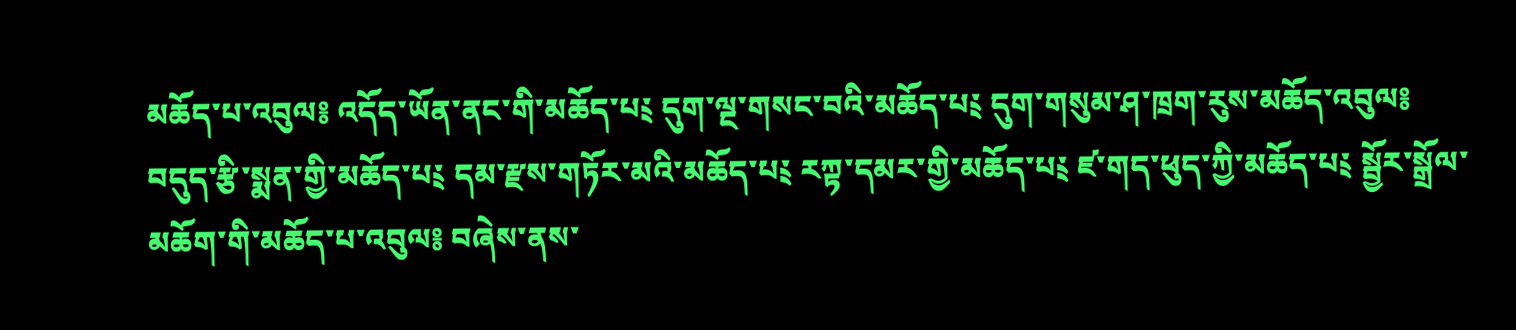མཆོད་པ་འབུལ༔ འདོད་ཡོན་ནང་གི་མཆོད་པ༴ དུག་ལྔ་གསང་བའི་མཆོད་པ༴ དུག་གསུམ་ཤ་ཁྲག་རུས་མཆོད་འབུལ༔ བདུད་རྩི་སྨན་གྱི་མཆོད་པ༴ དམ་རྫས་གཏོར་མའི་མཆོད་པ༴ རཀྟ་དམར་གྱི་མཆོད་པ༴ ཛ་གད་ཕུད་ཀྱི་མཆོད་པ༴ སྦྱོར་སྒྲོལ་མཆོག་གི་མཆོད་པ་འབུལ༔ བཞེས་ནས་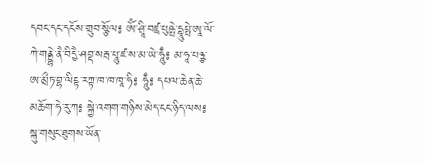དབང་དང་དངོས་གྲུབ་སྩོལ༔ ཨོཾ་ཤྲཱི་བཛྲ་པུཥྤེ་དྷཱུཔྤེ་ཨཱ་ལོ་ཀེ་གནྡྷེ་ནཻ་བིདྱཻ་ཤབྡ་སརྦ་པཱུ་ཛ་ས་མ་ཡེ་ཧཱུྃ༔ མ་ཧཱ་པཉྩ་ཨ་མྲྀཏ་བྷ་ལིངྟ་རཀྟ་ཁ་ཁ་ཁཱ་ཧི༔ ཧཱུྃ༔ དཔལ་ཆེན་ཆེ་མཆོག་ཧེ་རུ་ཀ༔ སྐྱེ་འགག་གཉིས་མེད་ངང་ཉིད་ལས༔ སྐུ་གསུང་ཐུགས་ཡོན་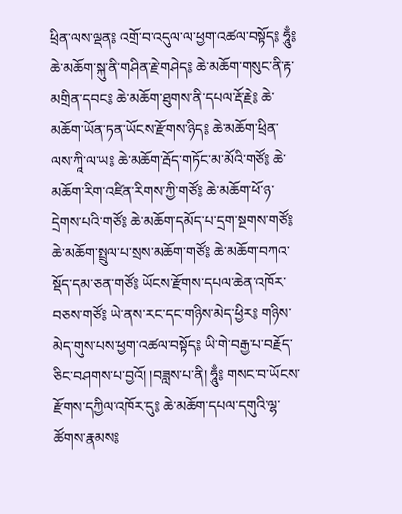ཕྲིན་ལས་ལྡན༔ འགྲོ་བ་འདུལ་ལ་ཕྱག་འཚལ་བསྟོད༔ ཧཱུྃ༔ ཆེ་མཆོག་སྐུ་ནི་གཤིན་རྗེ་གཤེད༔ ཆེ་མཆོག་གསུང་ནི་རྟ་མགྲིན་དབང༔ ཆེ་མཆོག་ཐུགས་ནི་དཔལ་རྡོ་རྗེ༔ ཆེ་མཆོག་ཡོན་ཏན་ཡོངས་རྫོགས་ཉིད༔ ཆེ་མཆོག་ཕྲིན་ལས་ཀཱི་ལ་ཡ༔ ཆེ་མཆོག་རྦོད་གཏོང་མ་མོའི་གཙོ༔ ཆེ་མཆོག་རིག་འཛིན་རིགས་ཀྱི་གཙོ༔ ཆེ་མཆོག་ཕོ་ཉ་དྲེགས་པའི་གཙོ༔ ཆེ་མཆོག་དམོད་པ་དྲག་སྔགས་གཙོ༔ ཆེ་མཆོག་སྤྲུལ་པ་སྲས་མཆོག་གཙོ༔ ཆེ་མཆོག་བཀའ་སྡོད་དམ་ཅན་གཙོ༔ ཡོངས་རྫོགས་དཔལ་ཆེན་འཁོར་བཅས་གཙོ༔ ཡེ་ནས་རང་དང་གཉིས་མེད་ཕྱིར༔ གཉིས་མེད་གུས་པས་ཕྱག་འཚལ་བསྟོད༔ ཡི་གེ་བརྒྱ་པ་བརྗོད་ཅིང་བཤགས་པ་བྱའོ། །བཟླས་པ་ནི། ཧཱུྃ༔ གསང་བ་ཡོངས་རྫོགས་དཀྱིལ་འཁོར་དུ༔ ཆེ་མཆོག་དཔལ་དགུའི་ལྷ་ཚོགས་རྣམས༔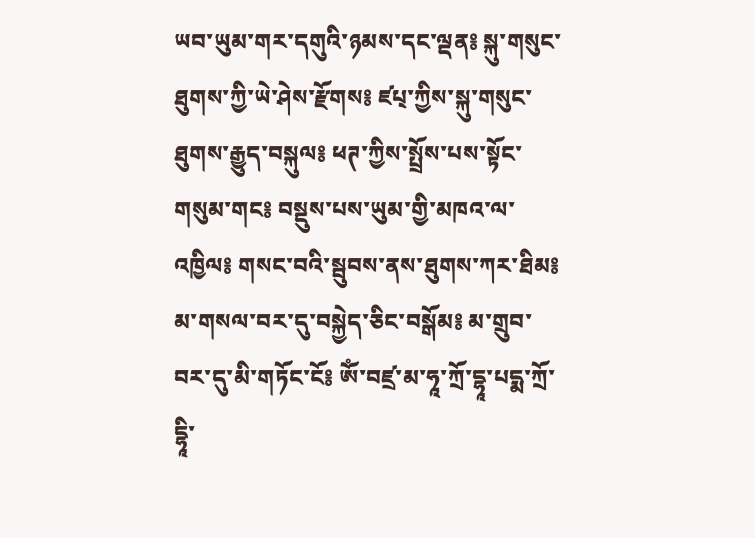ཡབ་ཡུམ་གར་དགུའི་ཉམས་དང་ལྡན༔ སྐུ་གསུང་ཐུགས་ཀྱི་ཡེ་ཤེས་རྫོགས༔ ཛཔ྄་ཀྱིས་སྐུ་གསུང་ཐུགས་རྒྱུད་བསྐུལ༔ ཕཊ་ཀྱིས་སྤྲོས་པས་སྟོང་གསུམ་གང༔ བསྡུས་པས་ཡུམ་གྱི་མཁའ་ལ་འཁྱིལ༔ གསང་བའི་སྦུབས་ནས་ཐུགས་ཀར་ཐིམ༔ མ་གསལ་བར་དུ་བསྐྱེད་ཅིང་བསྒོམ༔ མ་གྲུབ་བར་དུ་མི་གཏོང་ངོ༔ ཨོཾ་བཛྲ་མ་ཧཱ་ཀྲོ་དྷཱ་པདྨ་ཀྲོ་དྷཱི་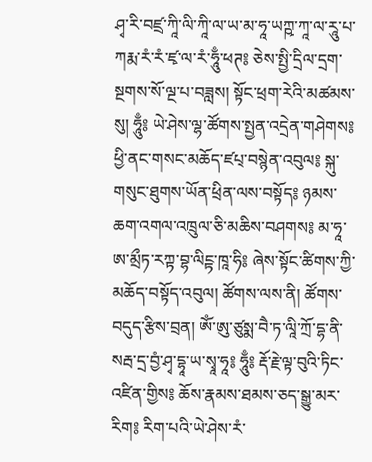ཤྭ་རི་བཛྲ་ཀཱི་ལི་ཀཱི་ལ་ཡ་མ་ཧཱ་ཡཀྵ་ཀཱ་ལ་རཱུ་པ་ཀརྨ་རཾ་རཾ་ཛྭ་ལ་རཾ་ཧཱུྃ་ཕཊ༔ ཅེས་སྤྱི་དྲིལ་དྲག་སྔགས་སོ་ལྔ་པ་བཟླས། སྟོང་ཕྲག་རེའི་མཚམས་སུ། ཧཱུྃ༔ ཡེ་ཤེས་ལྷ་ཚོགས་སྤྱན་འདྲེན་གཤེགས༔ ཕྱི་ནང་གསང་མཆོད་ཛཔ྄་བསྙེན་འབུལ༔ སྐུ་གསུང་ཐུགས་ཡོན་ཕྲིན་ལས་བསྟོད༔ ཉམས་ཆག་འགལ་འཁྲུལ་ཅི་མཆིས་བཤགས༔ མ་ཧཱ་ཨ་མྲྀཏ་རཀྟ་བྷ་ལིངྟ་ཁཱ་ཧི༔ ཞེས་སྟོང་ཚིགས་ཀྱི་མཆོད་བསྟོད་འབུལ། ཚོགས་ལས་ནི། ཚོགས་བདུད་རྩིས་བྲན། ཨོཾ་ཨུ་ཙུསྨ་བཻ་ཏ་ལཱི་ཀྲོ་དྷ་ནི་སརྦ་དྲ་བྱཾ་ཤྭ་དྷཱ་ཡ་སྭཱ་ཧཱ༔ ཧཱུྃ༔ རྡོ་རྗེ་ལྟ་བུའི་ཏིང་འཛིན་གྱིས༔ ཆོས་རྣམས་ཐམས་ཅད་སྒྱུ་མར་རིག༔ རིག་པའི་ཡེ་ཤེས་རཾ་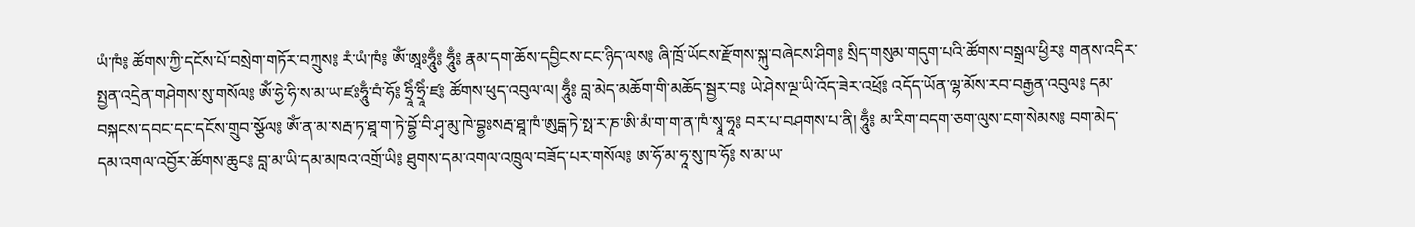ཡཾ་ཁཾ༔ ཚོགས་ཀྱི་དངོས་པོ་བསྲེག་གཏོར་བཀྲུས༔ རཾ་ཡཾ་ཁཾ༔ ཨོཾ་ཨཱཿཧཱུྃ༔ ཧཱུྃ༔ རྣམ་དག་ཆོས་དབྱིངས་ངང་ཉིད་ལས༔ ཞི་ཁྲོ་ཡོངས་རྫོགས་སྐུ་བཞེངས་ཤིག༔ སྲིད་གསུམ་གདུག་པའི་ཚོགས་བསྒྲལ་ཕྱིར༔ གནས་འདིར་སྤྱན་འདྲེན་གཤེགས་སུ་གསོལ༔ ཨོཾ་ཧྱེ་ཧི་ས་མ་ཡ་ཛཿཧཱུྃ་བཾ་ཧོ༔ ཧྲཱིཾ་ཧྲཱིཾ་ཛ༔ ཚོགས་ཕུད་འབུལ་ལ། ཧཱུྃ༔ བླ་མེད་མཆོག་གི་མཆོད་སྦྱར་བ༔ ཡེ་ཤེས་ལྔ་ཡི་འོད་ཟེར་འཕྲོ༔ འདོད་ཡོན་ལྷ་མོས་རབ་བརྒྱན་འབུལ༔ དམ་བསྐངས་དབང་དང་དངོས་གྲུབ་སྩོལ༔ ཨོཾ་ན་མ་སརྦ་ཏ་ཐཱ་ག་ཏེ་བྷྱོ་བི་ཤྭ་མུ་ཁེ་བྷྱཿསརྦ་ཐཱ་ཁཾ་ཨུདྒ་ཏེ་སྥ་ར་ཎ་ཨི་མཾ་ག་ག་ན་ཁཾ་སྭཱ་ཧཱ༔ བར་པ་བཤགས་པ་ནི། ཧཱུྃ༔ མ་རིག་བདག་ཅག་ལུས་ངག་སེམས༔ བག་མེད་དམ་འགལ་འབྱོར་ཚོགས་ཆུང༔ བླ་མ་ཡི་དམ་མཁའ་འགྲོ་ཡི༔ ཐུགས་དམ་འགལ་འཁྲུལ་བཟོད་པར་གསོལ༔ ཨ་ཧོ་མ་ཧཱ་སུ་ཁ་ཧོ༔ ས་མ་ཡ་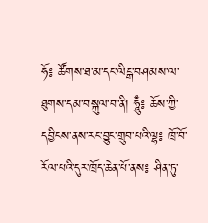ཧོ༔ ཚོགས་ཐ་མ་དང་ལིངྒ་བཤམས་ལ་ཐུགས་དམ་བསྐུལ་བ་ནི། ཧཱུྃ༔ ཆོས་ཀྱི་དབྱིངས་ནས་རང་བྱུང་གྲུབ་པའི་ལྷ༔ ཁྲོ་བོ་རོལ་པའི་དུར་ཁྲོད་ཆེན་པོ་ནས༔ ཤིན་ཏུ་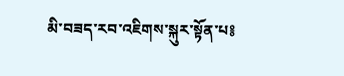མི་བཟད་རབ་འཇིགས་སྐུར་སྟོན་པ༔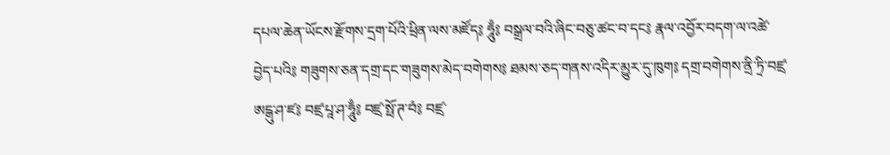དཔལ་ཆེན་ཡོངས་རྫོགས་དྲག་པོའི་ཕྲིན་ལས་མཛོད༔ ཧཱུྃ༔ བསྒྲལ་བའི་ཞིང་བཅུ་ཚང་བ་དང༔ རྣལ་འབྱོར་བདག་ལ་འཚེ་བྱེད་པའི༔ གཟུགས་ཅན་དགྲ་དང་གཟུགས་མེད་བགེགས༔ ཐམས་ཅད་གནས་འདིར་མྱུར་དུ་ཁུག༔ དགྲ་བགེགས་ནྲི་ཏྲི་བཛྲ་ཨངྒུ་ཤ་ཛ༔ བཛྲ་པཱ་ཤ་ཧཱུྃ༔ བཛྲ་སྥོ་ཊ་བཾ༔ བཛྲ་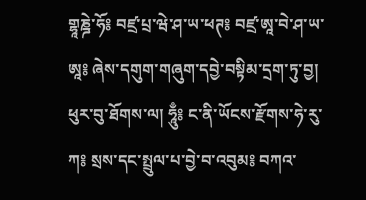གྷཱཎྜེ་ཧོ༔ བཛྲ་པྲ་ཝེ་ཤ་ཡ་ཕཊ༔ བཛྲ་ཨཱ་བེ་ཤ་ཡ་ཨཱ༔ ཞེས་དགུག་གཞུག་དབྱེ་བསྟིམ་དྲག་ཏུ་བྱ། ཕུར་བུ་ཐོགས་ལ། ཧཱུྃ༔ ང་ནི་ཡོངས་རྫོགས་ཧེ་རུ་ཀ༔ སྲས་དང་སྤྲུལ་པ་བྱེ་བ་འབུམ༔ བཀའ་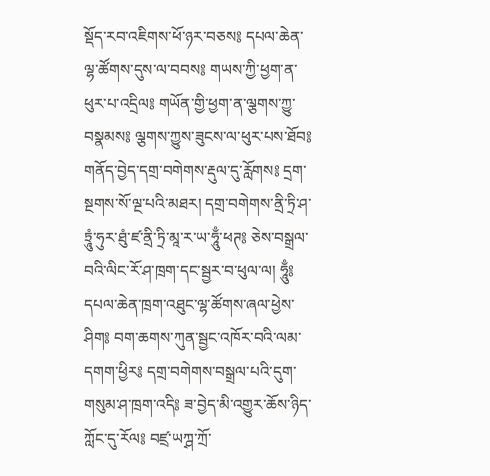སྡོད་རབ་འཇིགས་ཕོ་ཉར་བཅས༔ དཔལ་ཆེན་ལྷ་ཚོགས་དུས་ལ་བབས༔ གཡས་ཀྱི་ཕྱག་ན་ཕུར་པ་འདྲིལ༔ གཡོན་གྱི་ཕྱག་ན་ལྕགས་ཀྱུ་བསྣམས༔ ལྕགས་ཀྱུས་ཟུངས་ལ་ཕུར་པས་ཐོབ༔ གནོད་བྱེད་དགྲ་བགེགས་རྡུལ་དུ་རློགས༔ དྲག་སྔགས་སོ་ལྔ་པའི་མཐར། དགྲ་བགེགས་ནྲི་ཏྲི་ཤ་ཏྲཱུཾ་ཧུར་ཐུཾ་ཛ་ནྲི་ཏྲི་མཱ་ར་ཡ་ཧཱུྃ་ཕཊ༔ ཅེས་བསྒྲལ་བའི་ལིང་རོ་ཤ་ཁྲག་དང་སྦྱར་བ་ཕུལ་ལ། ཧཱུྃ༔ དཔལ་ཆེན་ཁྲག་འཐུང་ལྷ་ཚོགས་ཞལ་ཕྱེས་ཤིག༔ བག་ཆགས་ཀུན་སྦྱང་འཁོར་བའི་ལམ་དགག་ཕྱིར༔ དགྲ་བགེགས་བསྒྲལ་པའི་དུག་གསུམ་ཤ་ཁྲག་འདི༔ ཟ་བྱེད་མི་འགྱུར་ཆོས་ཉིད་ཀློང་དུ་རོལ༔ བཛྲ་ཡཀྴ་ཀྲོ་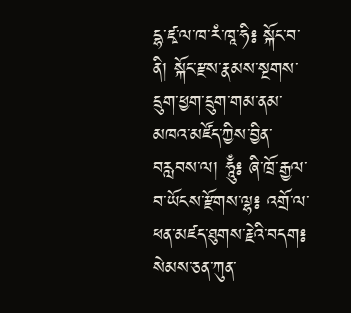དྷ་ཛྭ་ལ་ཁ་རཾ་ཁཱ་ཧི༔ སྐོང་བ་ནི། སྐོང་རྫས་རྣམས་སྔགས་དྲུག་ཕྱག་དྲུག་གམ་ནམ་མཁའ་མཛོད་ཀྱིས་བྱིན་བརླབས་ལ། ཧཱུྃ༔ ཞི་ཁྲོ་རྒྱལ་བ་ཡོངས་རྫོགས་ལྷ༔ འགྲོ་ལ་ཕན་མཛད་ཐུགས་རྗེའི་བདག༔ སེམས་ཅན་ཀུན་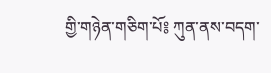གྱི་གཉེན་གཅིག་པོ༔ ཀུན་ནས་བདག་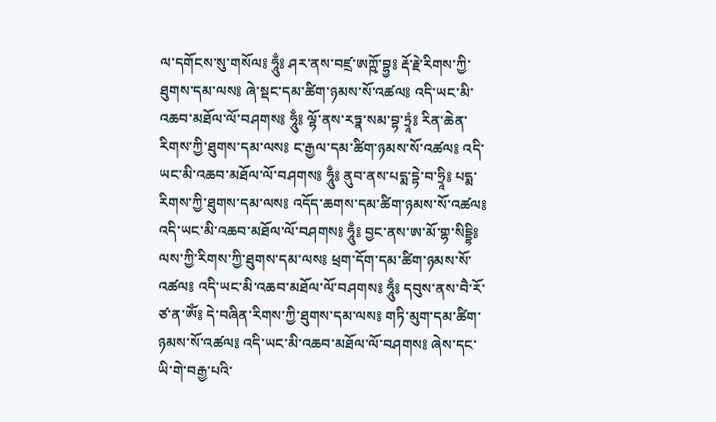ལ་དགོངས་སུ་གསོལ༔ ཧཱུྃ༔ ཤར་ནས་བཛྲ་ཨཀྵོ་བྷྱ༔ རྡོ་རྗེ་རིགས་ཀྱི་ཐུགས་དམ་ལས༔ ཞེ་སྡང་དམ་ཚིག་ཉམས་སོ་འཚལ༔ འདི་ཡང་མི་འཆབ་མཐོལ་ལོ་བཤགས༔ ཧཱུྃ༔ ལྷོ་ནས་རཏྣ་སམ་བྷ་ཏྲཱཾ༔ རིན་ཆེན་རིགས་ཀྱི་ཐུགས་དམ་ལས༔ ང་རྒྱལ་དམ་ཚིག་ཉམས་སོ་འཚལ༔ འདི་ཡང་མི་འཆབ་མཐོལ་ལོ་བཤགས༔ ཧཱུྃ༔ ནུབ་ནས་པདྨ་དྷེ་བ་ཧྲཱི༔ པདྨ་རིགས་ཀྱི་ཐུགས་དམ་ལས༔ འདོད་ཆགས་དམ་ཚིག་ཉམས་སོ་འཚལ༔ འདི་ཡང་མི་འཆབ་མཐོལ་ལོ་བཤགས༔ ཧཱུྃ༔ བྱང་ནས་ཨ་མོ་གྷ་སིདྡྷི༔ ལས་ཀྱི་རིགས་ཀྱི་ཐུགས་དམ་ལས༔ ཕྲག་དོག་དམ་ཚིག་ཉམས་སོ་འཚལ༔ འདི་ཡང་མི་འཆབ་མཐོལ་ལོ་བཤགས༔ ཧཱུྃ༔ དབུས་ནས་བཻ་རོ་ཙ་ན་ཨོཾ༔ དེ་བཞིན་རིགས་ཀྱི་ཐུགས་དམ་ལས༔ གཏི་མུག་དམ་ཚིག་ཉམས་སོ་འཚལ༔ འདི་ཡང་མི་འཆབ་མཐོལ་ལོ་བཤགས༔ ཞེས་དང་ཡི་གེ་བརྒྱ་པའི་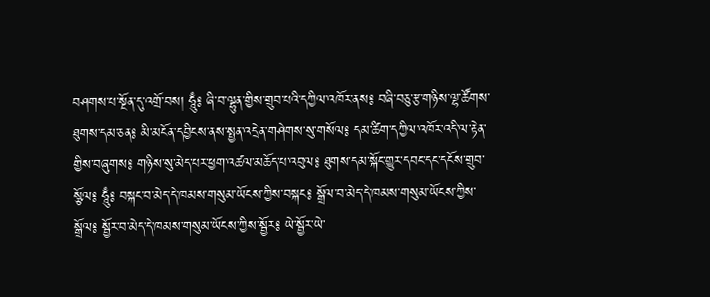བཤགས་པ་སྔོན་དུ་འགྲོ་བས། ཧཱུྃ༔ ཞི་བ་ལྷུན་གྱིས་གྲུབ་པའི་དཀྱིལ་འཁོར་ནས༔ བཞི་བཅུ་རྩ་གཉིས་ལྷ་ཚོགས་ཐུགས་དམ་ཅན༔ མི་མངོན་དབྱིངས་ནས་སྤྱན་འདྲེན་གཤེགས་སུ་གསོལ༔ དམ་ཚིག་དཀྱིལ་འཁོར་འདི་ལ་རྟེན་གྱིས་བཞུགས༔ གཉིས་སུ་མེད་པར་ཕྱག་འཚལ་མཆོད་པ་འབུལ༔ ཐུགས་དམ་སྐོང་གྱུར་དབང་དང་དངོས་གྲུབ་སྩོལ༔ ཧཱུྃ༔ བསྐང་བ་མེད་དེ་ཁམས་གསུམ་ཡོངས་ཀྱིས་བསྐང༔ སྒྲོལ་བ་མེད་དེ་ཁམས་གསུམ་ཡོངས་ཀྱིས་སྒྲོལ༔ སྦྱོར་བ་མེད་དེ་ཁམས་གསུམ་ཡོངས་ཀྱིས་སྦྱོར༔ ཡེ་སྦྱོར་ཡེ་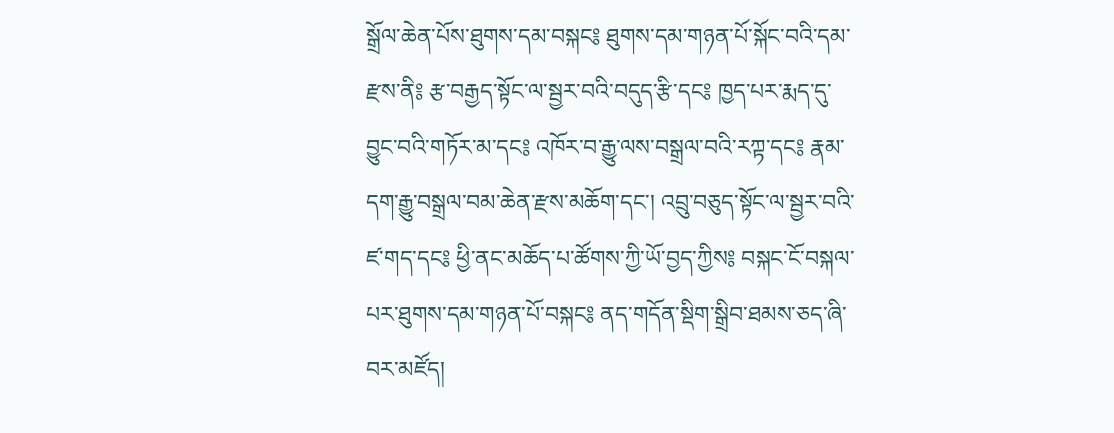སྒྲོལ་ཆེན་པོས་ཐུགས་དམ་བསྐང༔ ཐུགས་དམ་གཉན་པོ་སྐོང་བའི་དམ་རྫས་ནི༔ རྩ་བརྒྱད་སྟོང་ལ་སྦྱར་བའི་བདུད་རྩི་དང༔ ཁྱད་པར་རྨད་དུ་བྱུང་བའི་གཏོར་མ་དང༔ འཁོར་བ་རྒྱུ་ལས་བསྒྲལ་བའི་རཀྟ་དང༔ རྣམ་དག་རྒྱུ་བསྒྲལ་བམ་ཆེན་རྫས་མཆོག་དང་། འབྲུ་བཅུད་སྟོང་ལ་སྦྱར་བའི་ཛ་གད་དང༔ ཕྱི་ནང་མཆོད་པ་ཚོགས་ཀྱི་ཡོ་བྱད་ཀྱིས༔ བསྐང་ངོ་བསྐལ་པར་ཐུགས་དམ་གཉན་པོ་བསྐང༔ ནད་གདོན་སྡིག་སྒྲིབ་ཐམས་ཅད་ཞི་བར་མཛོད།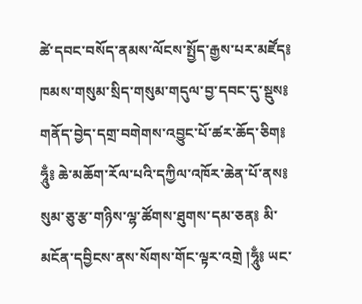ཚེ་དབང་བསོད་ནམས་ལོངས་སྤྱོད་རྒྱས་པར་མཛོད༔ ཁམས་གསུམ་སྲིད་གསུམ་གདུལ་བྱ་དབང་དུ་སྡུས༔ གནོད་བྱེད་དགྲ་བགེགས་འབྱུང་པོ་ཚར་ཆོད་ཅིག༔ ཧཱུྃ༔ ཆེ་མཆོག་རོལ་པའི་དཀྱིལ་འཁོར་ཆེན་པོ་ནས༔ སུམ་ཅུ་རྩ་གཉིས་ལྷ་ཚོགས་ཐུགས་དམ་ཅན༔ མི་མངོན་དབྱིངས་ནས་སོགས་གོང་ལྟར་འགྲེ །ཧཱུྃ༔ ཡང་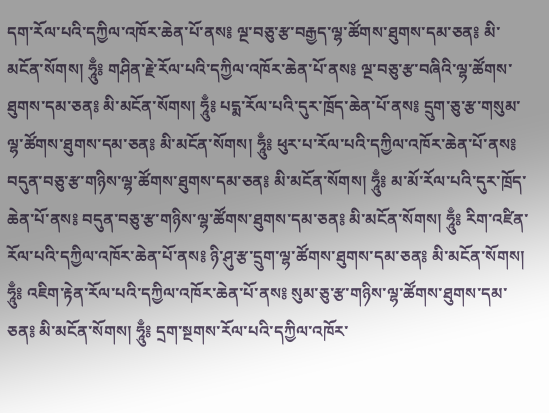དག་རོལ་པའི་དཀྱིལ་འཁོར་ཆེན་པོ་ནས༔ ལྔ་བཅུ་རྩ་བརྒྱད་ལྷ་ཚོགས་ཐུགས་དམ་ཅན༔ མི་མངོན་སོགས། ཧཱུྃ༔ གཤིན་རྗེ་རོལ་པའི་དཀྱིལ་འཁོར་ཆེན་པོ་ནས༔ ལྔ་བཅུ་རྩ་བཞིའི་ལྷ་ཚོགས་ཐུགས་དམ་ཅན༔ མི་མངོན་སོགས། ཧཱུྃ༔ པདྨ་རོལ་པའི་དུར་ཁྲོད་ཆེན་པོ་ནས༔ དྲུག་ཅུ་རྩ་གསུམ་ལྷ་ཚོགས་ཐུགས་དམ་ཅན༔ མི་མངོན་སོགས། ཧཱུྃ༔ ཕུར་པ་རོལ་པའི་དཀྱིལ་འཁོར་ཆེན་པོ་ནས༔ བདུན་བཅུ་རྩ་གཉིས་ལྷ་ཚོགས་ཐུགས་དམ་ཅན༔ མི་མངོན་སོགས། ཧཱུྃ༔ མ་མོ་རོལ་པའི་དུར་ཁྲོད་ཆེན་པོ་ནས༔ བདུན་བཅུ་རྩ་གཉིས་ལྷ་ཚོགས་ཐུགས་དམ་ཅན༔ མི་མངོན་སོགས། ཧཱུྃ༔ རིག་འཛིན་རོལ་པའི་དཀྱིལ་འཁོར་ཆེན་པོ་ནས༔ ཉི་ཤུ་རྩ་དྲུག་ལྷ་ཚོགས་ཐུགས་དམ་ཅན༔ མི་མངོན་སོགས། ཧཱུྃ༔ འཇིག་རྟེན་རོལ་པའི་དཀྱིལ་འཁོར་ཆེན་པོ་ནས༔ སུམ་ཅུ་རྩ་གཉིས་ལྷ་ཚོགས་ཐུགས་དམ་ཅན༔ མི་མངོན་སོགས། ཧཱུྃ༔ དྲག་སྔགས་རོལ་པའི་དཀྱིལ་འཁོར་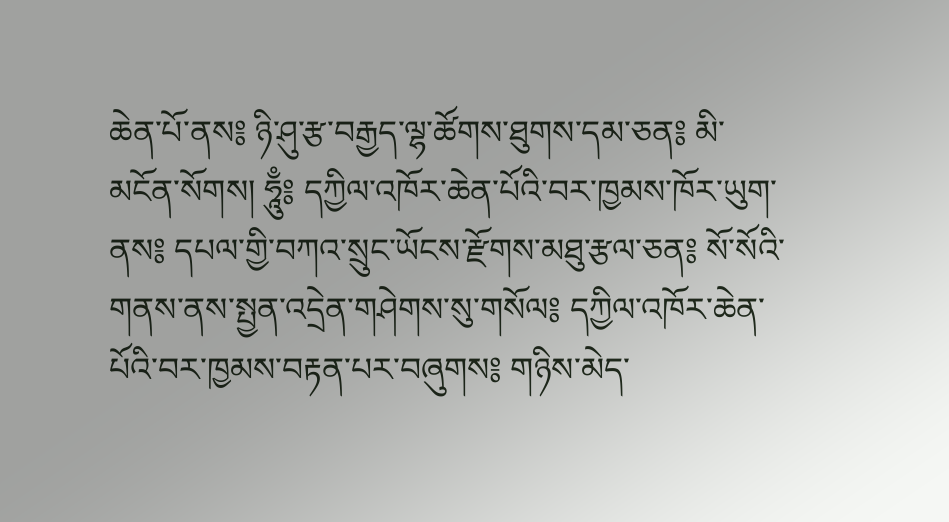ཆེན་པོ་ནས༔ ཉི་ཤུ་རྩ་བརྒྱད་ལྷ་ཚོགས་ཐུགས་དམ་ཅན༔ མི་མངོན་སོགས། ཧཱུྃ༔ དཀྱིལ་འཁོར་ཆེན་པོའི་བར་ཁྱམས་ཁོར་ཡུག་ནས༔ དཔལ་གྱི་བཀའ་སྲུང་ཡོངས་རྫོགས་མཐུ་རྩལ་ཅན༔ སོ་སོའི་གནས་ནས་སྤྱན་འདྲེན་གཤེགས་སུ་གསོལ༔ དཀྱིལ་འཁོར་ཆེན་པོའི་བར་ཁྱམས་བརྟན་པར་བཞུགས༔ གཉིས་མེད་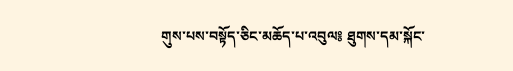གུས་པས་བསྟོད་ཅིང་མཆོད་པ་འབུལ༔ ཐུགས་དམ་སྐོང་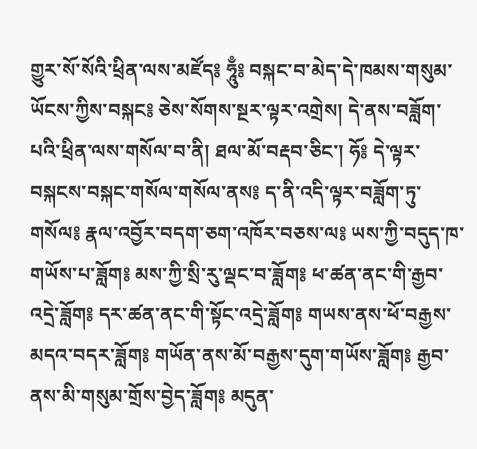གྱུར་སོ་སོའི་ཕྲིན་ལས་མཛོད༔ ཧཱུྃ༔ བསྐང་བ་མེད་དེ་ཁམས་གསུམ་ཡོངས་ཀྱིས་བསྐང༔ ཅེས་སོགས་སྔར་ལྟར་འགྲེས། དེ་ནས་བཟློག་པའི་ཕྲིན་ལས་གསོལ་བ་ནི། ཐལ་མོ་བརྡབ་ཅིང་། ཧོ༔ དེ་ལྟར་བསྐངས་བསྐང་གསོལ་གསོལ་ནས༔ ད་ནི་འདི་ལྟར་བཟློག་ཏུ་གསོལ༔ རྣལ་འབྱོར་བདག་ཅག་འཁོར་བཅས་ལ༔ ཡས་ཀྱི་བདུད་ཁ་གཡོས་པ་ཟློག༔ མས་ཀྱི་སྲི་རུ་ལྡང་བ་ཟློག༔ ཕ་ཚན་ནང་གི་རྒྱབ་འདྲེ་ཟློག༔ དར་ཚན་ནང་གི་སྟོང་འདྲེ་ཟློག༔ གཡས་ནས་ཕོ་བརྒྱས་མདའ་བདར་ཟློག༔ གཡོན་ནས་མོ་བརྒྱས་དུག་གཡོས་ཟློག༔ རྒྱབ་ནས་མི་གསུམ་གྲོས་བྱེད་ཟློག༔ མདུན་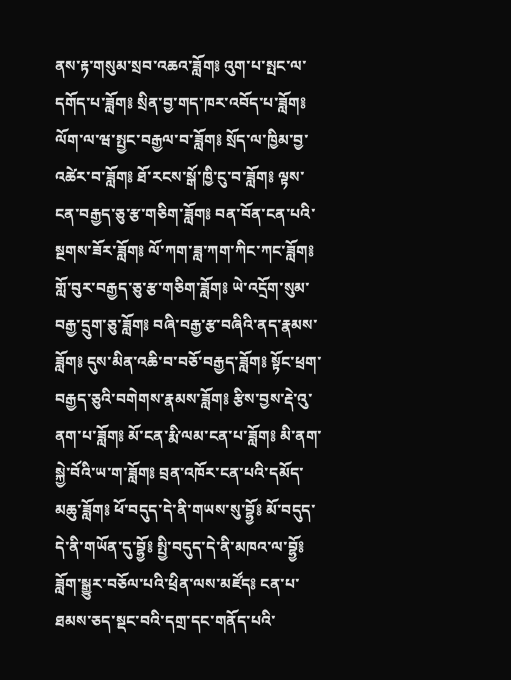ནས་རྟ་གསུམ་སྲབ་འཆའ་ཟློག༔ འུག་པ་སྤང་ལ་དགོད་པ་ཟློག༔ སྲིན་བྱ་གད་ཁར་འབོད་པ་ཟློག༔ ལོག་ལ་ཝ་སྤྱང་བརྒྱལ་བ་ཟློག༔ སྲོད་ལ་ཁྱིམ་བྱ་འཚེར་བ་ཟློག༔ ཐོ་རངས་སྒོ་ཁྱི་ངུ་བ་ཟློག༔ ལྟས་ངན་བརྒྱད་ཅུ་རྩ་གཅིག་ཟློག༔ བན་བོན་ངན་པའི་སྔགས་ཟོར་ཟློག༔ ལོ་ཀག་ཟླ་ཀག་ཀིང་ཀང་ཟློག༔ གློ་བུར་བརྒྱད་ཅུ་རྩ་གཅིག་ཟློག༔ ཡེ་འདྲོག་སུམ་བརྒྱ་དྲུག་ཅུ་ཟློག༔ བཞི་བརྒྱ་རྩ་བཞིའི་ནད་རྣམས་ཟློག༔ དུས་མིན་འཆི་བ་བཅོ་བརྒྱད་ཟློག༔ སྟོང་ཕྲག་བརྒྱད་ཅུའི་བགེགས་རྣམས་ཟློག༔ རྩིས་བྱས་རྡེ་འུ་ནག་པ་ཟློག༔ མོ་ངན་རྨི་ལམ་ངན་པ་ཟློག༔ མི་ནག་སྐྱེ་བོའི་ཡ་ག་ཟློག༔ བྲན་འཁོར་ངན་པའི་དམོད་མཆུ་ཟློག༔ ཕོ་བདུད་དེ་ནི་གཡས་སུ་བྷྱོ༔ མོ་བདུད་དེ་ནི་གཡོན་དུ་བྷྱོ༔ སྤྱི་བདུད་དེ་ནི་མཁའ་ལ་བྷྱོ༔ ཟློག་སྒྱུར་བཅོལ་པའི་ཕྲིན་ལས་མཛོད༔ ངན་པ་ཐམས་ཅད་སྡང་བའི་དགྲ་དང་གནོད་པའི་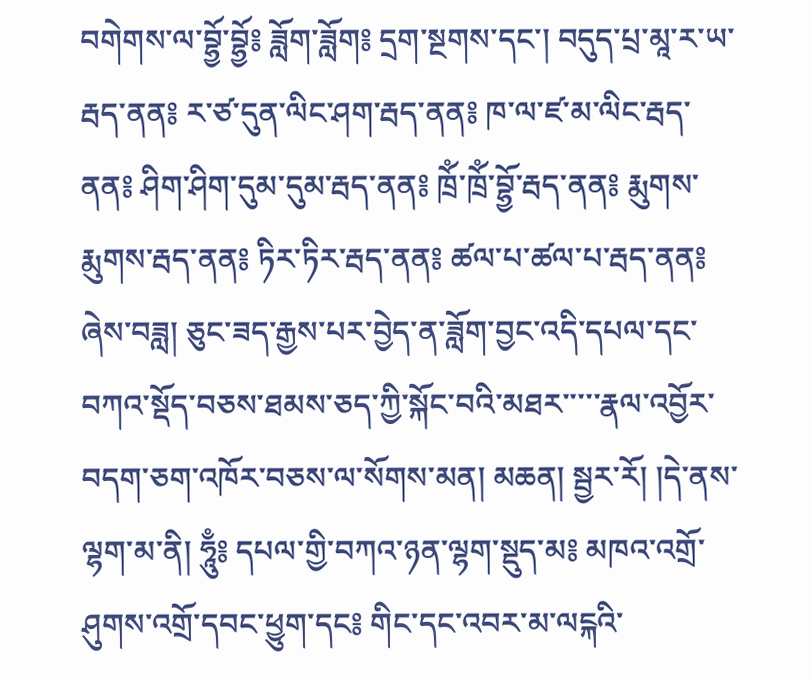བགེགས་ལ་བྷྱོ་བྷྱོ༔ ཟློག་ཟློག༔ དྲག་སྔགས་དང་། བདུད་པྲ་མཱ་ར་ཡ་རྦད་ནན༔ ར་ཙ་དུན་ལིང་ཤག་རྦད་ནན༔ ཁ་ལ་ཛ་མ་ལིང་རྦད་ནན༔ ཤིག་ཤིག་དུམ་དུམ་རྦད་ནན༔ ཁྲོཾ་ཁྲོཾ་བྷྱོ་རྦད་ནན༔ རྨུགས་རྨུགས་རྦད་ནན༔ ཏིར་ཏིར་རྦད་ནན༔ ཚལ་པ་ཚལ་པ་རྦད་ནན༔ ཞེས་བཟླ། ཅུང་ཟད་རྒྱས་པར་བྱེད་ན་ཟློག་བྱང་འདི་དཔལ་དང་བཀའ་སྡོད་བཅས་ཐམས་ཅད་ཀྱི་སྐོང་བའི་མཐར་་་་་རྣལ་འབྱོར་བདག་ཅག་འཁོར་བཅས་ལ་སོགས་མན། མཆན། སྦྱར་རོ། །དེ་ནས་ལྷག་མ་ནི། ཧཱུྃ༔ དཔལ་གྱི་བཀའ་ཉན་ལྷག་སྡུད་མ༔ མཁའ་འགྲོ་ཤུགས་འགྲོ་དབང་ཕྱུག་དང༔ གིང་དང་འབར་མ་ལངྐའི་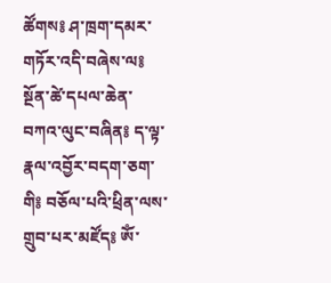ཚོགས༔ ཤ་ཁྲག་དམར་གཏོར་འདི་བཞེས་ལ༔ སྔོན་ཚེ་དཔལ་ཆེན་བཀའ་ལུང་བཞིན༔ ད་ལྟ་རྣལ་འབྱོར་བདག་ཅག་གི༔ བཅོལ་པའི་ཕྲིན་ལས་གྲུབ་པར་མཛོད༔ ཨོཾ་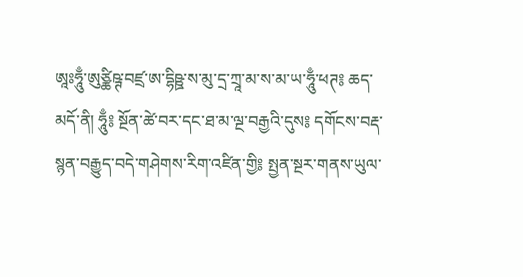ཨཱཿཧཱུྃ་ཨུཙྪིཥྚ་བཛྲ་ཨ་དྷིཥྛ་ས་མུ་དྲ་ཀྲཱ་མ་ས་མ་ཡ་ཧཱུྃ་ཕཊ༔ ཆད་མདོ་ནི། ཧཱུྃ༔ སྔོན་ཚེ་བར་དང་ཐ་མ་ལྔ་བརྒྱའི་དུས༔ དགོངས་བརྡ་སྙན་བརྒྱུད་བདེ་གཤེགས་རིག་འཛིན་གྱི༔ སྤྱན་སྔར་གནས་ཡུལ་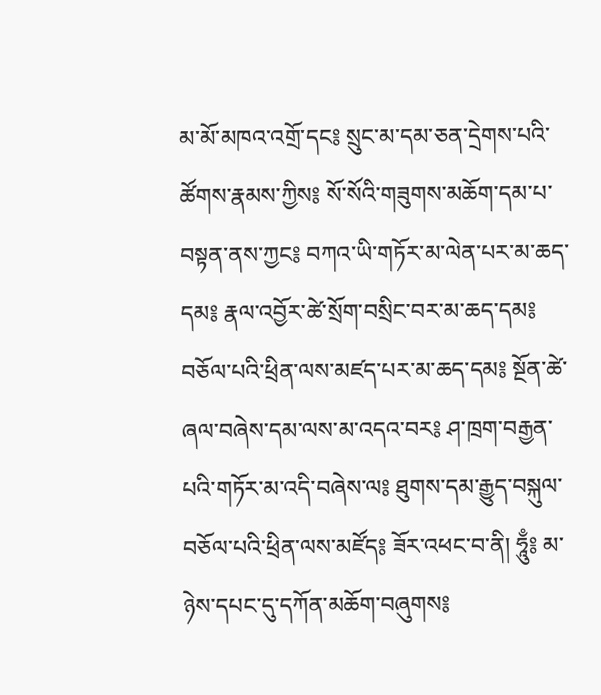མ་མོ་མཁའ་འགྲོ་དང༔ སྲུང་མ་དམ་ཅན་དྲེགས་པའི་ཚོགས་རྣམས་ཀྱིས༔ སོ་སོའི་གཟུགས་མཆོག་དམ་པ་བསྟན་ནས་ཀྱང༔ བཀའ་ཡི་གཏོར་མ་ལེན་པར་མ་ཆད་དམ༔ རྣལ་འབྱོར་ཚེ་སྲོག་བསྲིང་བར་མ་ཆད་དམ༔ བཅོལ་པའི་ཕྲིན་ལས་མཛད་པར་མ་ཆད་དམ༔ སྔོན་ཚེ་ཞལ་བཞེས་དམ་ལས་མ་འདའ་བར༔ ཤ་ཁྲག་བརྒྱན་པའི་གཏོར་མ་འདི་བཞེས་ལ༔ ཐུགས་དམ་རྒྱུད་བསྐུལ་བཅོལ་པའི་ཕྲིན་ལས་མཛོད༔ ཟོར་འཕང་བ་ནི། ཧཱུྃ༔ མ་ཉེས་དཔང་དུ་དཀོན་མཆོག་བཞུགས༔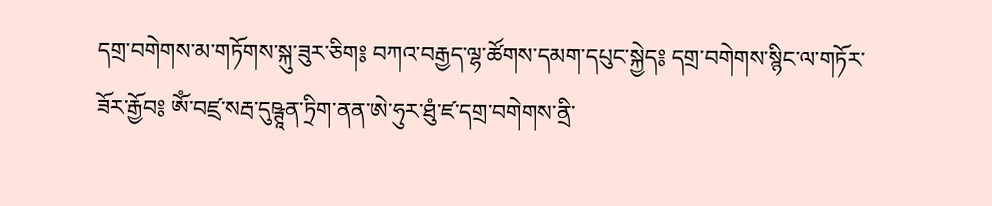དགྲ་བགེགས་མ་གཏོགས་སྐུ་ཟུར་ཅིག༔ བཀའ་བརྒྱད་ལྷ་ཚོགས་དམག་དཔུང་སྐྱེད༔ དགྲ་བགེགས་སྙིང་ལ་གཏོར་ཟོར་རྒྱོབ༔ ཨོཾ་བཛྲ་སརྦ་དུཥྚཱན་ཏྲིག་ནན་ཨེ་ཧུར་ཐུཾ་ཛ་དགྲ་བགེགས་ནྲི་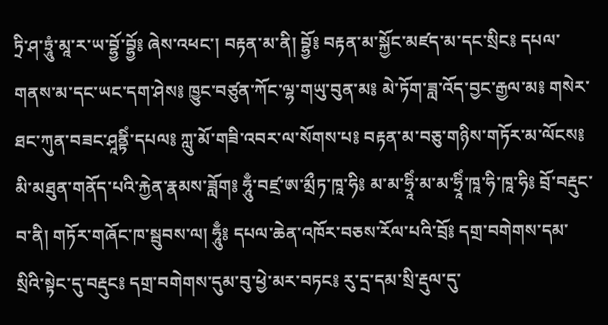ཏྲི་ཤ་ཏྲཱུཾ་མཱ་ར་ཡ་བྷྱོ་བྷྱོ༔ ཞེས་འཕང་། བརྟན་མ་ནི། བྷྱོ༔ བརྟན་མ་སྐྱོང་མཛད་མ་དང་སྲིང༔ དཔལ་གནས་མ་དང་ཡང་དག་ཤེས༔ ཁྱུང་བཙུན་ཀོང་ལྷ་གཡུ་བུན་མ༔ མེ་ཏོག་ཟླ་འོད་བྱང་རྒྱལ་མ༔ གསེར་ཐང་ཀུན་བཟང་ཤཱནྟིཾ་དཔལ༔ ཀླུ་མོ་གཟི་འབར་ལ་སོགས་པ༔ བརྟན་མ་བཅུ་གཉིས་གཏོར་མ་ལོངས༔ མི་མཐུན་གནོད་པའི་རྐྱེན་རྣམས་ཟློག༔ ཧཱུྃ་བཛྲ་ཨ་མྲྀཏ་ཁཱ་ཧི༔ མ་མ་ཧྲཱིཾ་མ་མ་ཧྲཱིཾ་ཁཱ་ཧི་ཁཱ་ཧི༔ བྲོ་བརྡུང་བ་ནི། གཏོར་གཞོང་ཁ་སྦུབས་ལ། ཧཱུྃ༔ དཔལ་ཆེན་འཁོར་བཅས་རོལ་པའི་བྲོ༔ དགྲ་བགེགས་དམ་སྲིའི་སྟེང་དུ་བརྡུང༔ དགྲ་བགེགས་དུམ་བུ་ཕྱེ་མར་བཏང༔ རུ་དྲ་དམ་སྲི་རྡུལ་དུ་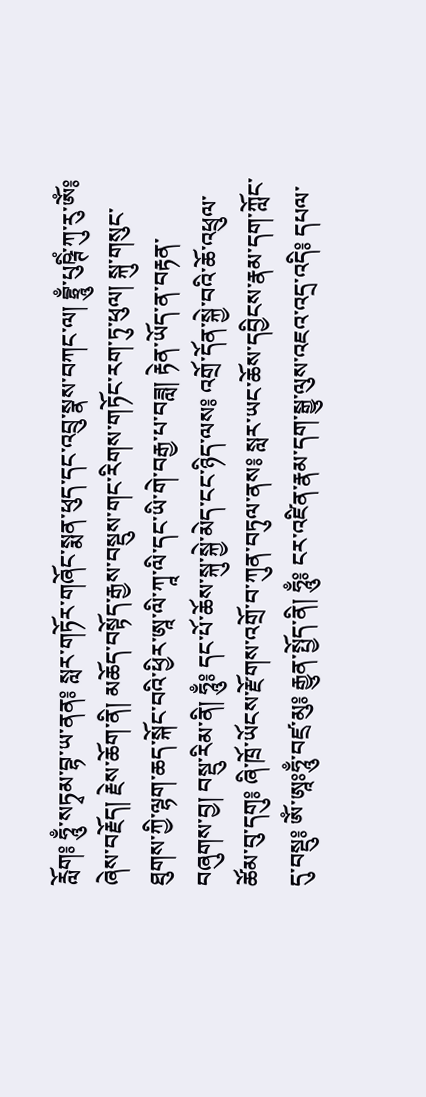རློག༔ ཧཱུྃ་སཏྭམ་བྷ་ཡ་ནན༔ སླར་གཏོར་གཞོང་སྨན་ཕུད་དང་འབྲུ་སྣས་བཀང་ལ། བྷྲཱུྃ་པུཥྚིཾ་ཀུ་རུ་ཨོཾ༔ ཞེས་བརྗོད། རྗེས་ཆོག་ནི། མཆོད་བསྟོད་རྒྱས་བསྡུས་གང་རིགས་གཏོང་རག་ཏུ་ཕུལ། སྐུ་གསུང་ཐུགས་ཀྱི་ལྷག་ཆད་སྐོང་བའི་ཕྱིར་ཨཱ་ལི་ཀཱ་ལི་དང་ཡི་གེ་བརྒྱ་པ་བཟླ། རྟེན་ཡོད་ན་བརྟན་བཞུགས་བྱ། བསྡུ་རིམ་ནི། ཧཱུྃ༔ དང་པོ་ཆོས་སྐུ་སྐྱེ་མེད་ངང་ཉིད་ལས༔ འགྲོ་དོན་སྐྱེ་བའི་ཆོ་འཕྲུལ་ཚོམ་བུ་དགུ༔ ཞི་ཁྲོ་ཡོངས་རྫོགས་འགྲོ་བ་ཀུན་བཏུལ་ནས༔ སླར་ཡང་ཆོས་དབྱིངས་རྣམ་དག་ཀློང་དུ་བསྡུ༔ ཨོཾ་ཨཱཿཧཱུྃ་བཛྲ་མུ༔ རྒྱུན་སྤྱོད་ནི། ཧཱུྃ༔ ངར་འཛིན་རྣམ་དག་སྒྱུ་ལུས་འཇའ་འདྲ་འདི༔ དཔལ་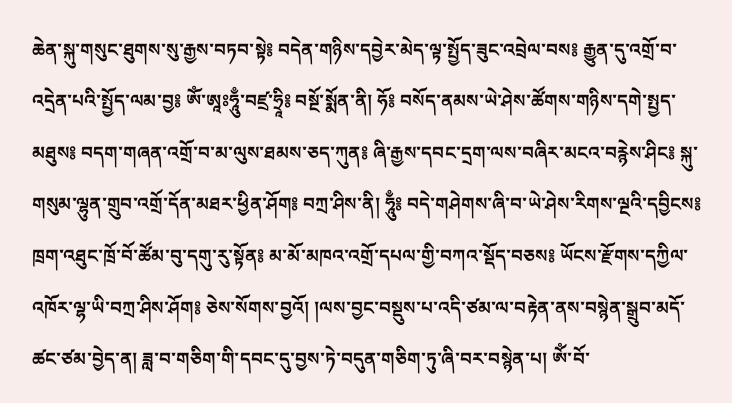ཆེན་སྐུ་གསུང་ཐུགས་སུ་རྒྱས་བཏབ་སྟེ༔ བདེན་གཉིས་དབྱེར་མེད་ལྟ་སྤྱོད་ཟུང་འབྲེལ་བས༔ རྒྱུན་དུ་འགྲོ་བ་འདྲེན་པའི་སྤྱོད་ལམ་བྱ༔ ཨོཾ་ཨཱཿཧཱུྃ་བཛྲ་ཧྲཱི༔ བསྔོ་སྨོན་ནི། ཧོ༔ བསོད་ནམས་ཡེ་ཤེས་ཚོགས་གཉིས་དགེ་སྤྱད་མཐུས༔ བདག་གཞན་འགྲོ་བ་མ་ལུས་ཐམས་ཅད་ཀུན༔ ཞི་རྒྱས་དབང་དྲག་ལས་བཞིར་མངའ་བརྙེས་ཤིང༔ སྐུ་གསུམ་ལྷུན་གྲུབ་འགྲོ་དོན་མཐར་ཕྱིན་ཤོག༔ བཀྲ་ཤིས་ནི། ཧཱུྃ༔ བདེ་གཤེགས་ཞི་བ་ཡེ་ཤེས་རིགས་ལྔའི་དབྱིངས༔ ཁྲག་འཐུང་ཁྲོ་བོ་ཚོམ་བུ་དགུ་རུ་སྟོན༔ མ་མོ་མཁའ་འགྲོ་དཔལ་གྱི་བཀའ་སྡོད་བཅས༔ ཡོངས་རྫོགས་དཀྱིལ་འཁོར་ལྷ་ཡི་བཀྲ་ཤིས་ཤོག༔ ཅེས་སོགས་བྱའོ། །ལས་བྱང་བསྡུས་པ་འདི་ཙམ་ལ་བརྟེན་ནས་བསྙེན་སྒྲུབ་མདོ་ཚང་ཙམ་བྱེད་ན། ཟླ་བ་གཅིག་གི་དབང་དུ་བྱས་ཏེ་བདུན་གཅིག་ཏུ་ཞི་བར་བསྙེན་པ། ཨོཾ་བོ་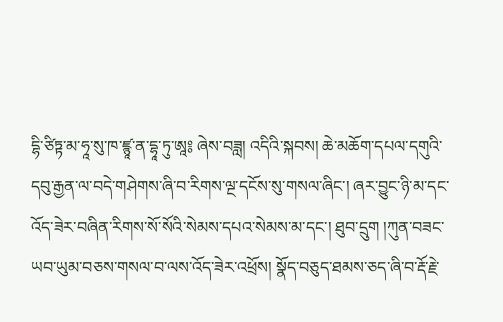དྷི་ཙིཏྟ་མ་ཧཱ་སུ་ཁ་ཛྙཱ་ན་དྷཱ་ཏུ་ཨཱ༔ ཞེས་བཟླ། འདིའི་སྐབས། ཆེ་མཆོག་དཔལ་དགུའི་དབུ་རྒྱན་ལ་བདེ་གཤེགས་ཞི་བ་རིགས་ལྔ་དངོས་སུ་གསལ་ཞིང་། ཞར་བྱུང་ཉི་མ་དང་འོད་ཟེར་བཞིན་རིགས་སོ་སོའི་སེམས་དཔའ་སེམས་མ་དང་། ཐུབ་དྲུག །ཀུན་བཟང་ཡབ་ཡུམ་བཅས་གསལ་བ་ལས་འོད་ཟེར་འཕྲོས། སྣོད་བཅུད་ཐམས་ཅད་ཞི་བ་རྡོ་རྗེ་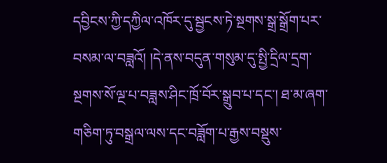དབྱིངས་ཀྱི་དཀྱིལ་འཁོར་དུ་སྦྱངས་ཏེ་སྔགས་སྒྲ་སྒྲོག་པར་བསམ་ལ་བཟླའོ། །དེ་ནས་བདུན་གསུམ་དུ་སྤྱི་དྲིལ་དྲག་སྔགས་སོ་ལྔ་པ་བཟླས་ཤིང་ཁྲོ་བོར་སྒྲུབ་པ་དང་། ཐ་མ་ཞག་གཅིག་ཏུ་བསྒྲལ་ལས་དང་བཟློག་པ་རྒྱས་བསྡུས་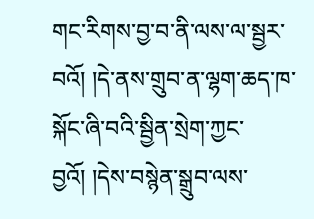གང་རིགས་བྱ་བ་ནི་ལས་ལ་སྦྱར་བའོ། །དེ་ནས་གྲུབ་ན་ལྷག་ཆད་ཁ་སྐོང་ཞི་བའི་སྦྱིན་སྲེག་ཀྱང་བྱའོ། །དེས་བསྙེན་སྒྲུབ་ལས་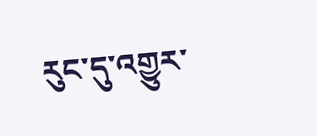རུང་དུ་འགྱུར་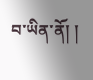བ་ཡིན་ནོ། །